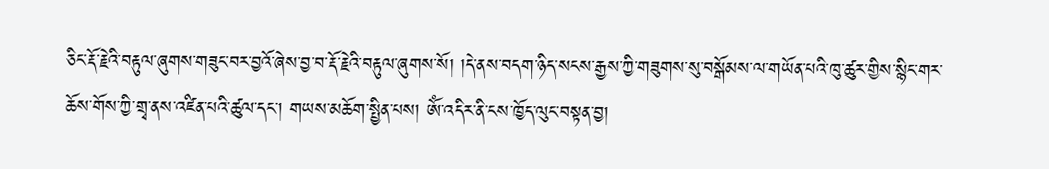ཅིང་རྡོ་རྗེའི་བརྟུལ་ཞུགས་གཟུང་བར་བྱའོ་ཞེས་བྱ་བ་རྡོ་རྗེའི་བརྟུལ་ཞུགས་སོ། །དེ་ནས་བདག་ཉིད་སངས་རྒྱས་ཀྱི་གཟུགས་སུ་བསྒོམས་ལ་གཡོན་པའི་ཁུ་ཚུར་གྱིས་སྙིང་གར་ཆོས་གོས་ཀྱི་གྲྭ་ནས་འཛིན་པའི་ཚུལ་དང་། གཡས་མཆོག་སྤྱིན་པས། ཨོཾ་འདིར་ནི་ངས་ཁྱོད་ལུང་བསྟན་བྱ།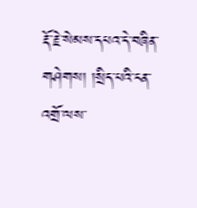རྡོ་རྗེ་སེམས་དཔའ་དེ་བཞིན་གཤེགས། །སྲིད་པའི་ངན་འགྲོ་ལས་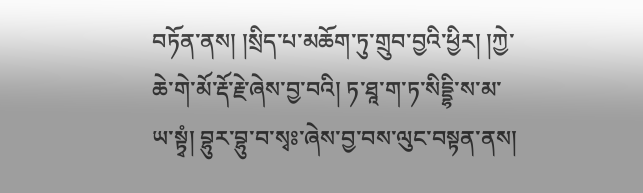བཏོན་ནས། །སྲིད་པ་མཆོག་ཏུ་གྲུབ་བྱའི་ཕྱིར། །ཀྱེ་ཆེ་གེ་མོ་རྡོ་རྗེ་ཞེས་བྱ་བའི། ཏ་ཐཱ་ག་ཏ་སིདྡྷི་ས་མ་ཡ་སྟྭཾ། བྷུར་བྷུ་བ་སྭཿ་ཞེས་བྱ་བས་ལུང་བསྟན་ནས།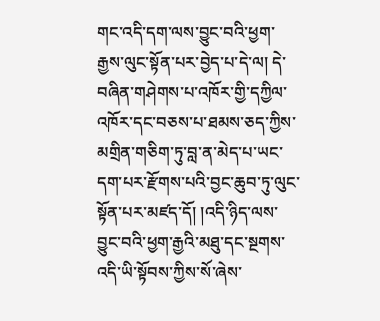གང་འདི་དག་ལས་བྱུང་བའི་ཕྱག་རྒྱས་ལུང་སྟོན་པར་བྱེད་པ་དེ་ལ། དེ་བཞིན་གཤེགས་པ་འཁོར་གྱི་དཀྱིལ་འཁོར་དང་བཅས་པ་ཐམས་ཅད་ཀྱིས་མགྲིན་གཅིག་ཏུ་བླ་ན་མེད་པ་ཡང་དག་པར་རྫོགས་པའི་བྱང་ཆུབ་ཏུ་ལུང་སྟོན་པར་མཛད་དོ། །འདི་ཉིད་ལས་བྱུང་བའི་ཕྱག་རྒྱའི་མཐུ་དང་སྔགས་འདི་ཡི་སྟོབས་ཀྱིས་སོ་ཞེས་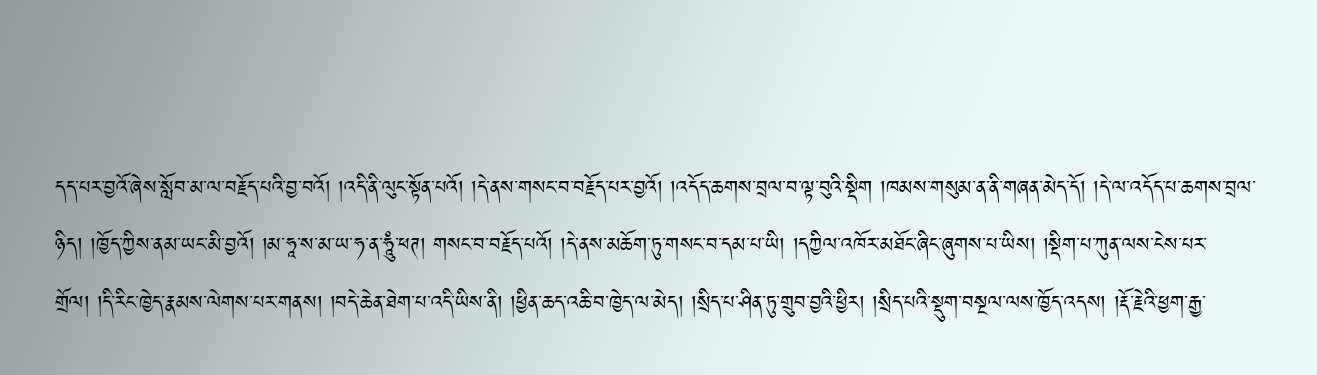དད་པར་བྱའོ་ཞེས་སློབ་མ་ལ་བརྗོད་པའི་བྱ་བའོ། །འདི་ནི་ལུང་སྟོན་པའོ། །དེ་ནས་གསང་བ་བརྗོད་པར་བྱའོ། །འདོད་ཆགས་བྲལ་བ་ལྟ་བུའི་སྡིག །ཁམས་གསུམ་ན་ནི་གཞན་མེད་དོ། །དེ་ལ་འདོད་པ་ཆགས་བྲལ་ཉིད། །ཁྱོད་ཀྱིས་ནམ་ཡང་མི་བྱའོ། །མ་ཧཱ་ས་མ་ཡ་ཧ་ན་ཧཱུཾ་ཕཊ། གསང་བ་བརྗོད་པའོ། །དེ་ནས་མཆོག་ཏུ་གསང་བ་དམ་པ་ཡི། །དཀྱིལ་འཁོར་མཐོང་ཞིང་ཞུགས་པ་ཡིས། །སྡིག་པ་ཀུན་ལས་ངེས་པར་གྲོལ། །དི་རིང་ཁྱེད་རྣམས་ལེགས་པར་གནས། །བདེ་ཆེན་ཐེག་པ་འདི་ཡིས་ནི། །ཕྱིན་ཆད་འཆི་བ་ཁྱེད་ལ་མེད། །སྲིད་པ་ཤིན་ཏུ་གྲུབ་བྱའི་ཕྱིར། །སྲིད་པའི་སྡུག་བསྔལ་ལས་ཁྱོད་འདས། །རྡོ་རྗེའི་ཕྱག་རྒྱ་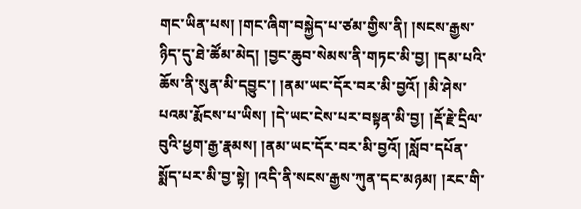གང་ཡིན་པས། །གང་ཞིག་བསྐྱེད་པ་ཙམ་གྱིས་ནི། །སངས་རྒྱས་ཉིད་དུ་ཐེ་ཚོམ་མེད། །བྱང་ཆུབ་སེམས་ནི་གཏང་མི་བྱ། །དམ་པའི་ཆོས་ནི་སུན་མི་དབྱུང་། །ནམ་ཡང་དོར་བར་མི་བྱའོ། །མི་ཤེས་པའམ་རྨོངས་པ་ཡིས། །དེ་ཡང་ངེས་པར་བསྟན་མི་བྱ། །རྡོ་རྗེ་དྲིལ་བུའི་ཕྱག་རྒྱ་རྣམས། །ནམ་ཡང་དོར་བར་མི་བྱའོ། །སློབ་དཔོན་སྨོད་པར་མི་བྱ་སྟེ། །འདི་ནི་སངས་རྒྱས་ཀུན་དང་མཉམ། །རང་གི་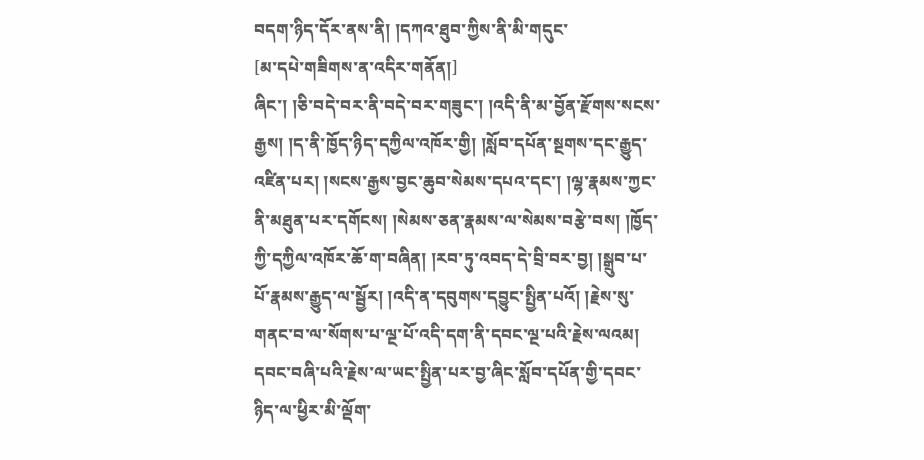བདག་ཉིད་དོར་ནས་ནི། །དཀའ་ཐུབ་ཀྱིས་ནི་མི་གདུང་
[མ་དཔེ་གཟིགས་ན་འདིར་གནོན།]
ཞིང་། །ཅི་བདེ་བར་ནི་བདེ་བར་གཟུང་། །འདི་ནི་མ་བྱོན་རྫོགས་སངས་རྒྱས། །ད་ནི་ཁྱོད་ཉིད་དཀྱིལ་འཁོར་གྱི། །སློབ་དཔོན་སྔགས་དང་རྒྱུད་འཛིན་པར། །སངས་རྒྱས་བྱང་ཆུབ་སེམས་དཔའ་དང་། །ལྷ་རྣམས་ཀྱང་ནི་མཐུན་པར་དགོངས། །སེམས་ཅན་རྣམས་ལ་སེམས་བརྩེ་བས། །ཁྱོད་ཀྱི་དཀྱིལ་འཁོར་ཆོ་ག་བཞིན། །རབ་ཏུ་འབད་དེ་བྲི་བར་བྱ། །སྒྲུབ་པ་པོ་རྣམས་རྒྱུད་ལ་སྦྱོར། །འདི་ན་དབུགས་དབྱུང་སྤྱིན་པའོ། །རྗེས་སུ་གནང་བ་ལ་སོགས་པ་ལྔ་པོ་འདི་དག་ནི་དབང་ལྔ་པའི་རྗེས་ལའམ། དབང་བཞི་པའི་རྗེས་ལ་ཡང་སྤྱིན་པར་བྱ་ཞིང་སློབ་དཔོན་གྱི་དབང་ཉིད་ལ་ཕྱིར་མི་ལྡོག་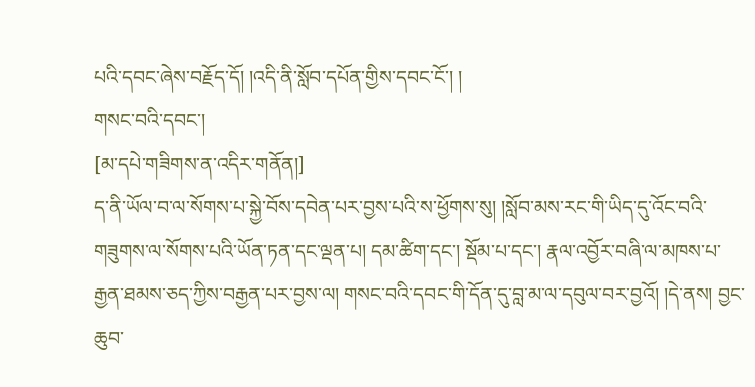པའི་དབང་ཞེས་བརྗོད་དོ། །འདི་ནི་སློབ་དཔོན་གྱིས་དབང་ངོ་། །
གསང་བའི་དབང་།
[མ་དཔེ་གཟིགས་ན་འདིར་གནོན།]
ད་ནི་ཡོལ་བ་ལ་སོགས་པ་སྐྱེ་བོས་དབེན་པར་བྱས་པའི་ས་ཕྱོགས་སུ། །སློབ་མས་རང་གི་ཡིད་དུ་འོང་བའི་གཟུགས་ལ་སོགས་པའི་ཡོན་ཏན་དང་ལྡན་པ། དམ་ཚིག་དང་། སྡོམ་པ་དང་། རྣལ་འབྱོར་བཞི་ལ་མཁས་པ་རྒྱན་ཐམས་ཅད་ཀྱིས་བརྒྱན་པར་བྱས་ལ། གསང་བའི་དབང་གི་དོན་དུ་བླ་མ་ལ་དབུལ་བར་བྱའོ། །དེ་ནས། བྱང་ཆུབ་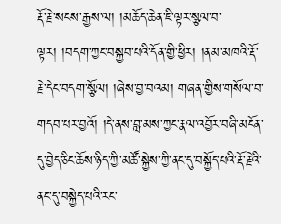རྡོ་རྗེ་སངས་རྒྱས་ལ། །མཆོད་ཆེན་ཇི་ལྟར་སྩལ་བ་ལྟར། །བདག་ཀྱང་བསྐྱབ་པའི་དོན་གྱི་ཕྱིར། །ནམ་མཁའི་རྡོ་རྗེ་དེང་བདག་སྩོལ། །ཞེས་བྱ་བའམ། གཞན་གྱིས་གསོལ་བ་གདབ་པར་བྱའོ། །དེ་ནས་བླ་མས་ཀྱང་རྣལ་འབྱོར་བཞི་མངོན་དུ་བྱེད་ཅིང་ཆོས་ཉིད་ཀྱི་མཚོ་སྐྱེས་ཀྱི་ནང་དུ་བསྐྱོད་པའི་རྡོ་རྗེའི་ནང་དུ་བསྐྱེད་པའི་རང་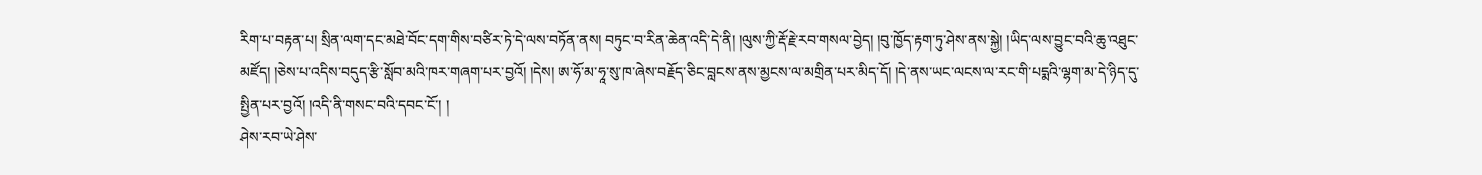རིག་པ་བརྟན་པ། སྲིན་ལག་དང་མཐེ་བོང་དག་གིས་བཙིར་ཏེ་དེ་ལས་བཏོན་ནས། བཏུང་བ་རིན་ཆེན་འདི་དེ་ནི། །ལུས་ཀྱི་རྡོ་རྗེ་རབ་གསལ་བྱེད། །བུ་ཁྱོད་རྟག་ཏུ་ཤེས་ནས་སྐྱེ། །ཡིད་ལས་བྱུང་བའི་ཆུ་འཐུང་མཛོད། །ཅེས་པ་འདིས་བདུད་རྩི་སློབ་མའི་ཁར་གཞག་པར་བྱའོ། །དེས། ཨ་ཧོ་མ་ཧཱ་སུ་ཁ་ཞེས་བརྗོད་ཅིང་བླངས་ནས་མྱངས་ལ་མགྲིན་པར་མིད་དོ། །དེ་ནས་ཡང་ལངས་ལ་རང་གི་པདྨའི་ལྷག་མ་དེ་ཉིད་དུ་སྤྱིན་པར་བྱའོ། །འདི་ནི་གསང་བའི་དབང་ངོ་། །
ཤེས་རབ་ཡེ་ཤེས་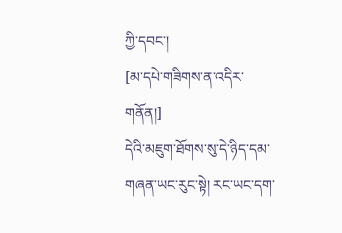ཀྱི་དབང་།
[མ་དཔེ་གཟིགས་ན་འདིར་གནོན།]
དེའི་མཇུག་ཐོགས་སུ་དེ་ཉིད་དམ་གཞན་ཡང་རུང་སྟེ། རང་ཡང་དག་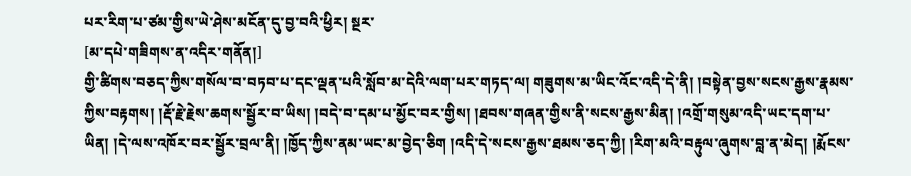པར་རིག་པ་ཙམ་གྱིས་ཡེ་ཤེས་མངོན་དུ་བྱ་བའི་ཕྱིར། སྔར་
[མ་དཔེ་གཟིགས་ན་འདིར་གནོན།]
གྱི་ཚིགས་བཅད་ཀྱིས་གསོལ་བ་བཏབ་པ་དང་ལྡན་པའི་སློབ་མ་དེའི་ལག་པར་གཏད་ལ། གཟུགས་མ་ཡིང་འོང་འདི་དེ་ནི། །བསྟེན་བྱས་སངས་རྒྱས་རྣམས་ཀྱིས་བརྟགས། །རྡོ་རྗེ་རྗེས་ཆགས་སྦྱོར་བ་ཡིས། །བདེ་བ་དམ་པ་མྱོང་བར་གྱིས། །ཐབས་གཞན་གྱིས་ནི་སངས་རྒྱས་མིན། །འགྲོ་གསུམ་འདི་ཡང་དག་པ་ཡིན། །དེ་ལས་འཁོར་བར་སྦྱོར་བྲལ་ནི། །ཁྱོད་ཀྱིས་ནམ་ཡང་མ་བྱེད་ཅིག །འདི་དེ་སངས་རྒྱས་ཐམས་ཅད་ཀྱི། །རིག་མའི་བརྟུལ་ཞུགས་བླ་ན་མེད། །རྨོངས་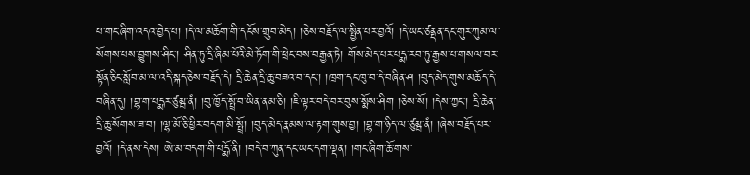པ་གང་ཞིག་འདའ་བྱེད་པ། །དེ་ལ་མཆོག་གི་དངོས་གྲུབ་མེད། །ཅེས་བརྗོད་ལ་སྤྱིན་པར་བྱའོ། །དེ་ཡང་ཙནྡན་དང་གུར་ཀུམ་ལ་སོགས་པས་བྱུགས་ཤིང་། ཤིན་ཏུ་དྲི་ཞིམ་པོའི་མེ་ཏོག་གི་ཕྲེང་བས་བརྒྱན་ཏེ། གོས་མེད་པར་པདྨ་རབ་ཏུ་རྒྱས་པ་གསལ་བར་སྟོན་ཅིང་སློབ་མ་ལ་འདི་སྐད་ཅེས་བརྗོད་དེ། དྲི་ཆེན་དྲི་ཆུ་བཟའ་བ་དང་། །ཁྲག་དང་ཁུ་བ་དེ་བཞིན་ཤ །བུད་མེད་གུས་མཆོད་དེ་བཞིན་དུ། །བྷ་ག་པདྨར་ཙུམྦ་ནཾ། །བུ་ཁྱོད་སྤྲོ་བ་ཡིན་ནམ་ཅི། །ཇི་ལྟར་བདེ་བར་བུས་སྨོས་ཤིག །ཅེས་སོ། །དེས་ཀྱང་། དྲི་ཆེན་དྲི་ཆུ་སོགས་ཟ་བ། །ལྷ་མོ་ཅི་ཕྱིར་བདག་མི་སྤྲོ། །བུད་མེད་རྣམས་ལ་རྟག་གུས་བྱ། །བྷ་ག་ཉིད་ལ་ཙུམྦ་ནཾ། །ཞེས་བརྗོད་པར་བྱའོ། །དེ་ནས་དེས། ཨེ་མ་བདག་གི་པདྨོ་ནི། །བདེ་བ་ཀུན་དང་ཡང་དག་ལྡན། །གང་ཞིག་ཆོ་གས་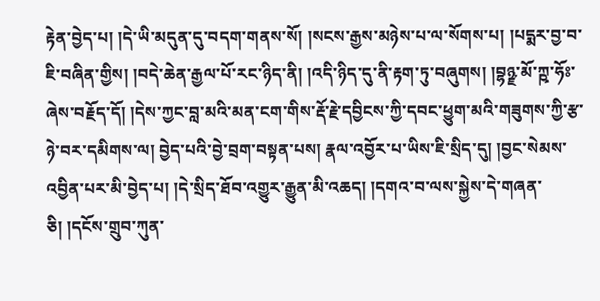རྟེན་བྱེད་པ། །དེ་ཡི་མདུན་དུ་བདག་གནས་སོ། །སངས་རྒྱས་མཉེས་པ་ལ་སོགས་པ། །པདྨར་བྱ་བ་ཇི་བཞིན་གྱིས། །བདེ་ཆེན་རྒྱལ་པོ་རང་ཉིད་ནི། །འདི་ཉིད་དུ་ནི་རྟག་ཏུ་བཞུགས། །བྷཉྫ་མོ་ཀྵ་ཧོཿ་ཞེས་བརྗོད་དོ། །དེས་ཀྱང་བླ་མའི་མན་ངག་གིས་རྡོ་རྗེ་དབྱིངས་ཀྱི་དབང་ཕྱུག་མའི་གཟུགས་ཀྱི་རྩ་ཉེ་བར་དམིགས་ལ། བྱེད་པའི་བྱེ་བྲག་བསྟན་པས། རྣལ་འབྱོར་པ་ཡིས་ཇི་སྲིད་དུ། །བྱང་སེམས་འབྱིན་པར་མི་བྱེད་པ། །དེ་སྲིད་ཐོབ་འགྱུར་རྒྱུན་མི་འཆད། །དགའ་བ་ལས་སྐྱེས་དེ་གཞན་ཅི། །དངོས་གྲུབ་ཀུན་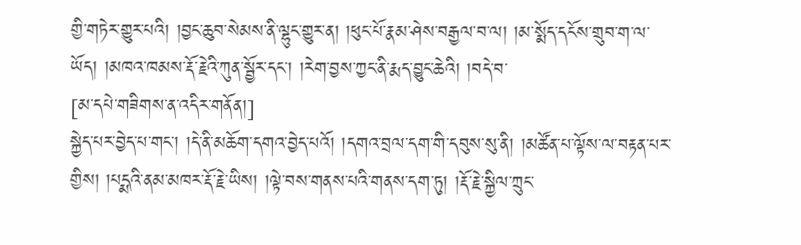གྱི་གཏེར་གྱུར་པའི། །བྱང་ཆུབ་སེམས་ནི་ལྷུང་གྱུར་ན། །ཕུང་པོ་རྣམ་ཤེས་བརྒྱལ་བ་ལ། །མ་སྨོད་དངོས་གྲུབ་ག་ལ་ཡོད། །མཁའ་ཁམས་རྡོ་རྗེའི་ཀུན་སྦྱོར་དང་། །རེག་བྱས་ཀྱང་ནི་རྨད་བྱུང་ཆེའི། །བདེ་བ་
[མ་དཔེ་གཟིགས་ན་འདིར་གནོན།]
སྐྱེད་པར་བྱེད་པ་གང་། །དེ་ནི་མཆོག་དགའ་བྱེད་པའོ། །དགའ་བྲལ་དག་གི་དབུས་སུ་ནི། །མཚོན་པ་ལྟོས་ལ་བརྟན་པར་གྱིས། །པདྨའི་ནམ་མཁར་རྡོ་རྗེ་ཡིས། །ལྟེ་བས་གནས་པའི་གནས་དག་ཏུ། །རྡོ་རྗེ་སྐྱིལ་ཀྲུང་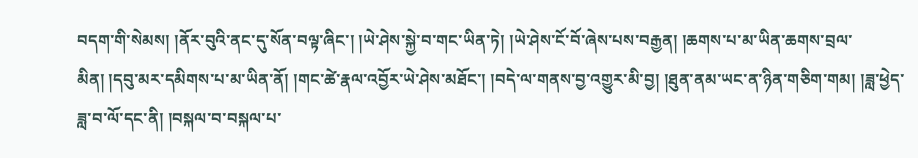བདག་གི་སེམས། །ནོར་བུའི་ནང་དུ་སོན་བལྟ་ཞིང་། །ཡེ་ཤེས་སྐྱེ་བ་གང་ཡིན་ཏེ། །ཡེ་ཤེས་ངོ་བོ་ཞེས་པས་བརྒྱན། །ཆགས་པ་མ་ཡིན་ཆགས་བྲལ་མིན། །དབུ་མར་དམིགས་པ་མ་ཡིན་ནོ། །གང་ཚེ་རྣལ་འབྱོར་ཡེ་ཤེས་མཐོང་། །བདེ་ལ་གནས་བྱ་འགྱུར་མི་བྱ། །ཐུན་ནམ་ཡང་ན་ཉིན་གཅིག་གམ། །ཟླ་ཕྱེད་ཟླ་བ་ལོ་དང་ནི། །བསྐལ་བ་བསྐལ་པ་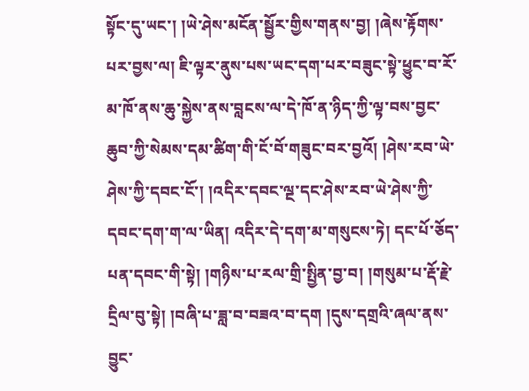སྟོང་དུ་ཡང་། །ཡེ་ཤེས་མངོན་སྦྱོར་གྱིས་གནས་བྱ། །ཞེས་རྟོགས་པར་བྱས་ལ། ཇི་ལྟར་ནུས་པས་ཡང་དག་པར་བཟུང་སྟེ་ཕྱུང་བ་རོ་མ་ཁོ་ནས་ཆུ་སྐྱེས་ནས་བླངས་ལ་དེ་ཁོ་ན་ཉིད་ཀྱི་ལྟ་བས་བྱང་ཆུབ་ཀྱི་སེམས་དམ་ཚིག་གི་ངོ་བོ་གཟུང་བར་བྱའོ། །ཤེས་རབ་ཡེ་ཤེས་ཀྱི་དབང་ངོ་། །འདིར་དབང་ལྔ་དང་ཤེས་རབ་ཡེ་ཤེས་ཀྱི་དབང་དག་ག་ལ་ཡིན། འདིར་དེ་དག་མ་གསུངས་ཏེ། དང་པོ་ཅོད་པན་དབང་གི་སྟེ། །གཉིས་པ་རལ་གྲི་སྤྱིན་བྱ་བ། །གསུམ་པ་རྡོ་རྗེ་དྲིལ་བུ་སྟེ། །བཞི་པ་ཟླ་བ་བཟའ་བ་དག །དུས་དགྲའི་ཞལ་ནས་བྱུང་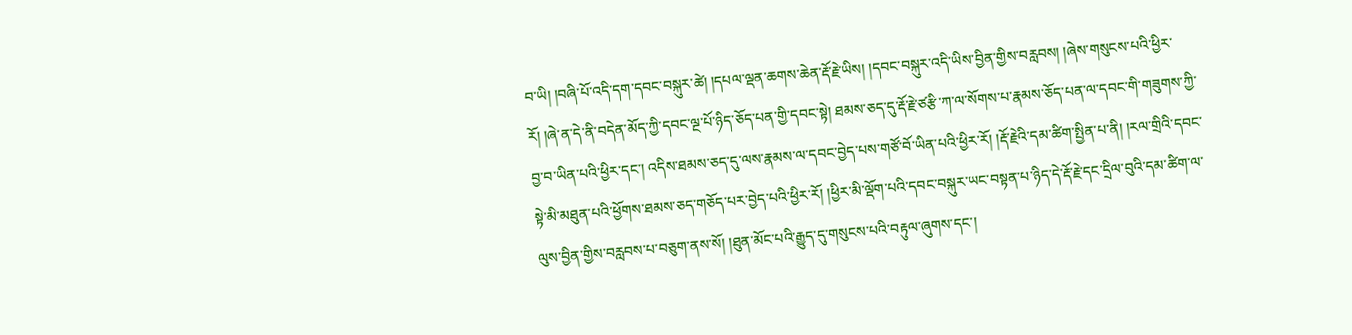བ་ཡི། །བཞི་པོ་འདི་དག་དབང་བསྐུར་ཚེ། །དཔལ་ལྡན་ཆགས་ཆེན་རྡོ་རྗེ་ཡིས། །དབང་བསྐུར་འདི་ཡིས་བྱིན་གྱིས་བརླབས། །ཞེས་གསུངས་པའི་ཕྱིར་རོ། །ཞེ་ན་དེ་ནི་བདེན་མོད་ཀྱི་དབང་ལྔ་པོ་ཉིད་ཅོད་པན་གྱི་དབང་སྟེ། ཐམས་ཅད་དུ་རྡོ་རྗེ་ཙརྩི་ཀ་ལ་སོགས་པ་རྣམས་ཅོད་པན་ལ་དབང་གི་གཟུགས་ཀྱི་བྱ་བ་ཡིན་པའི་ཕྱིར་དང་། འདིས་ཐམས་ཅད་དུ་ལས་རྣམས་ལ་དབང་བྱེད་པས་གཙོ་བོ་ཡིན་པའི་ཕྱིར་རོ། །རྡོ་རྗེའི་དམ་ཚིག་སྤྱིན་པ་ནི། །རལ་གྲིའི་དབང་སྟེ་མི་མཐུན་པའི་ཕྱོགས་ཐམས་ཅད་གཅོད་པར་བྱེད་པའི་ཕྱིར་རོ། །ཕྱིར་མི་ལྡོག་པའི་དབང་བསྐུར་ཡང་བསྟན་པ་ཉིད་དེ་རྡོ་རྗེ་དང་དྲིལ་བུའི་དམ་ཚིག་ལ་ལུས་བྱིན་གྱིས་བརླབས་པ་བཅུག་ནས་སོ། །ཐུན་མོང་པའི་རྒྱུད་དུ་གསུངས་པའི་བརྟུལ་ཞུགས་དང་།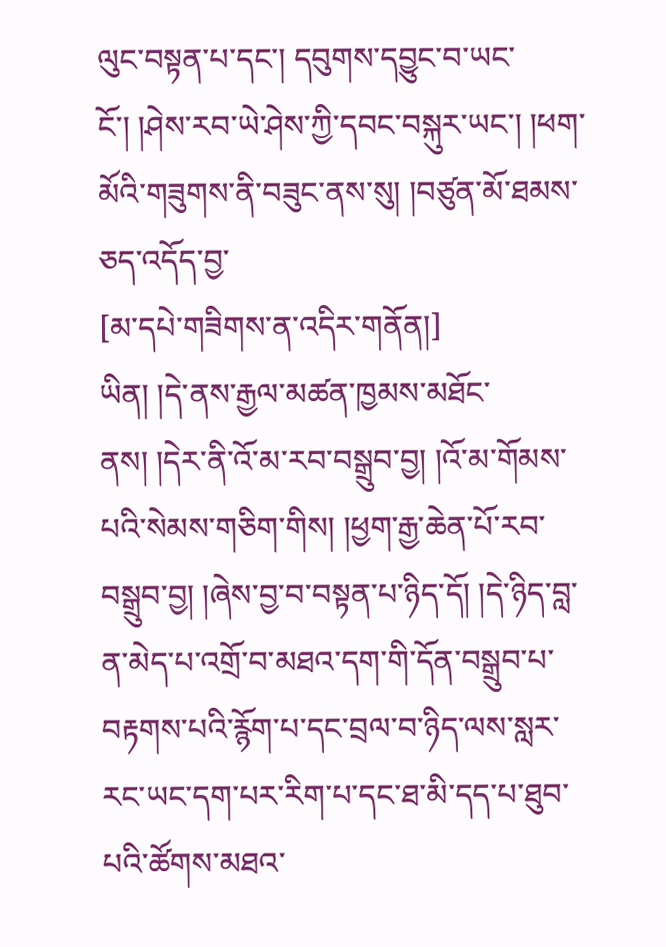ལུང་བསྟན་པ་དང་། དབུགས་དབྱུང་བ་ཡང་ངོ་། །ཤེས་རབ་ཡེ་ཤེས་ཀྱི་དབང་བསྐུར་ཡང་། །ཕག་མོའི་གཟུགས་ནི་བཟུང་ནས་སུ། །བཙུན་མོ་ཐམས་ཅད་འདོད་བྱ་
[མ་དཔེ་གཟིགས་ན་འདིར་གནོན།]
ཡིན། །དེ་ནས་རྒྱལ་མཚན་ཁྱམས་མཐོང་ནས། །དེར་ནི་འོ་མ་རབ་བསྒྲུབ་བྱ། །འོ་མ་གོམས་པའི་སེམས་གཅིག་གིས། །ཕྱག་རྒྱ་ཆེན་པོ་རབ་བསྒྲུབ་བྱ། །ཞེས་བྱ་བ་བསྟན་པ་ཉིད་དོ། །དེ་ཉིད་བླ་ན་མེད་པ་འགྲོ་བ་མཐའ་དག་གི་དོན་བསྒྲུབ་པ་བརྟགས་པའི་རྙོག་པ་དང་བྲལ་བ་ཉིད་ལས་སླར་རང་ཡང་དག་པར་རིག་པ་དང་ཐ་མི་དད་པ་ཐུབ་པའི་ཚོགས་མཐའ་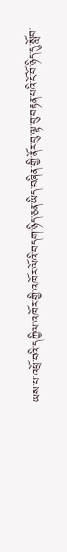ཡས་པ་འཕྲོ་བའི་དཀྱིལ་འཁོར་གྱི་འཁོར་ལོའི་བདག་ཉིད་ཅན་ཡིད་བཞིན་གྱི་ནོར་བུ་ལྟ་བུ་བརྟན་པའི་ངོ་བོ་ཉིད་དུ་སློབ་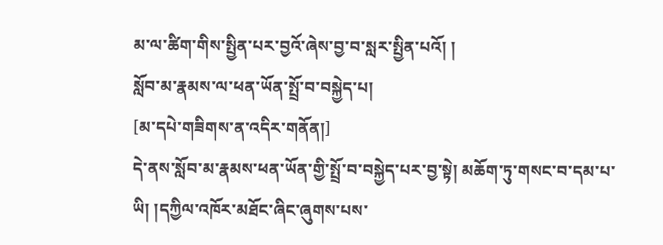མ་ལ་ཚིག་གིས་སྤྱིན་པར་བྱའོ་ཞེས་བྱ་བ་སླར་སྤྱིན་པའོ། །
སློབ་མ་རྣམས་ལ་ཕན་ཡོན་སྤྲོ་བ་བསྐྱེད་པ།
[མ་དཔེ་གཟིགས་ན་འདིར་གནོན།]
དེ་ནས་སློབ་མ་རྣམས་ཕན་ཡོན་གྱི་སྤྲོ་བ་བསྐྱེད་པར་བྱ་སྟེ། མཆོག་ཏུ་གསང་བ་དམ་པ་ཡི། །དཀྱིལ་འཁོར་མཐོང་ཞིང་ཞུགས་པས་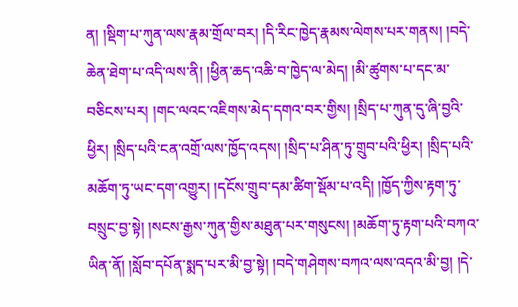ན། །སྡིག་པ་ཀུན་ལས་རྣམ་གྲོལ་བར། །དི་རིང་ཁྱེད་རྣམས་ལེགས་པར་གནས། །བདེ་ཆེན་ཐེག་པ་འདི་ལས་ནི། །ཕྱིན་ཆད་འཆི་བ་ཁྱེད་ལ་མེད། །མི་ཚུགས་པ་དང་མ་བཅིངས་པར། །གང་ལའང་འཇིགས་མེད་དགའ་བར་གྱིས། །སྲིད་པ་ཀུན་དུ་ཞི་བྱའི་ཕྱིར། །སྲིད་པའི་ངན་འགྲོ་ལས་ཁྱོད་འདས། །སྲིད་པ་ཤིན་ཏུ་གྲུབ་པའི་ཕྱིར། །སྲིད་པའི་མཆོག་ཏུ་ཡང་དག་འགྱུར། །དངོས་གྲུབ་དམ་ཚིག་སྡོམ་པ་འདི། །ཁྱོད་ཀྱིས་རྟག་ཏུ་བསྲུང་བྱ་སྟེ། །སངས་རྒྱས་ཀུན་གྱིས་མཐུན་པར་གསུངས། །མཆོག་ཏུ་རྟག་པའི་བཀའ་ཡིན་ནོ། །སློབ་དཔོན་སྨད་པར་མི་བྱ་སྟེ། །བདེ་གཤེགས་བཀའ་ལས་འདའ་མི་བྱ། །དེ་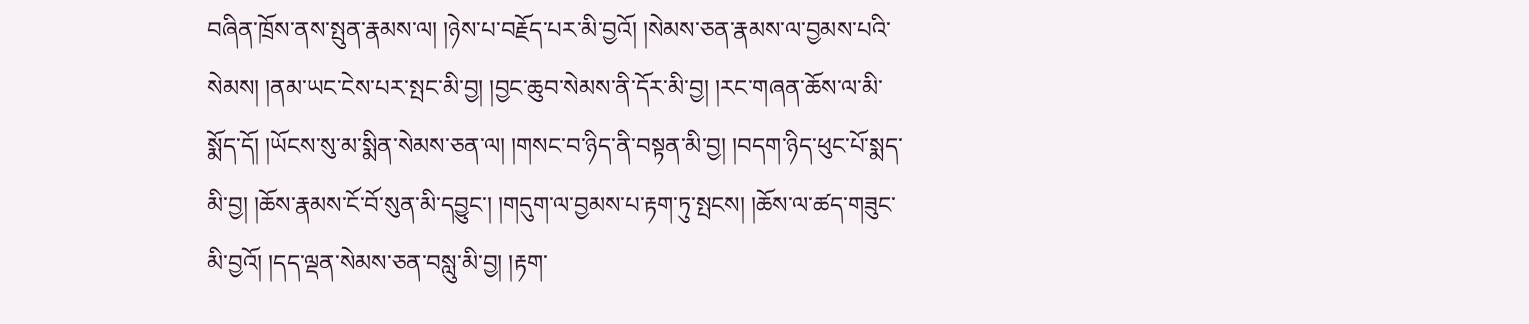བཞིན་ཁྲོས་ནས་སྤུན་རྣམས་ལ། །ཉེས་པ་བརྗོད་པར་མི་བྱའོ། །སེམས་ཅན་རྣམས་ལ་བྱམས་པའི་སེམས། །ནམ་ཡང་ངེས་པར་སྤང་མི་བྱ། །བྱང་ཆུབ་སེམས་ནི་དོར་མི་བྱ། །རང་གཞན་ཆོས་ལ་མི་སྨོད་དོ། །ཡོངས་སུ་མ་སྨིན་སེམས་ཅན་ལ། །གསང་བ་ཉིད་ནི་བསྟན་མི་བྱ། །བདག་ཉིད་ཕུང་པོ་སྨད་མི་བྱ། །ཆོས་རྣམས་ངོ་བོ་སུན་མི་དབྱུང་། །གདུག་ལ་བྱམས་པ་རྟག་ཏུ་སྤངས། །ཆོས་ལ་ཚད་གཟུང་མི་བྱའོ། །དད་ལྡན་སེམས་ཅན་བསླུ་མི་བྱ། །རྟག་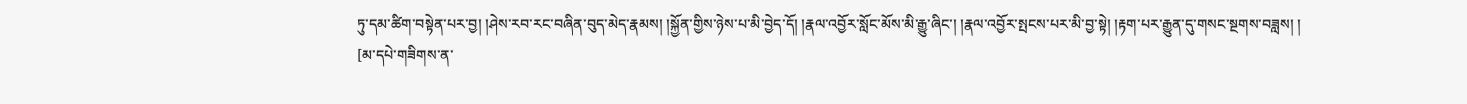ཏུ་དམ་ཚིག་བསྟེན་པར་བྱ། །ཤེས་རབ་རང་བཞིན་བུད་མེད་རྣམས། །སྐྱོན་གྱིས་ཉེས་པ་མི་བྱེད་དོ། །རྣལ་འབྱོར་སློང་མོས་མི་རྒྱུ་ཞིང་། །རྣལ་འབྱོར་སྤངས་པར་མི་བྱ་སྟེ། །རྟག་པར་རྒྱུན་དུ་གསང་སྔགས་བཟླས། །
[མ་དཔེ་གཟིགས་ན་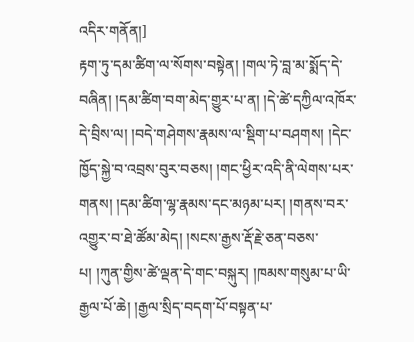འདིར་གནོན།]
རྟག་ཏུ་དམ་ཚིག་ལ་སོགས་བསྟེན། །གལ་ཏེ་བླ་མ་སྨོད་དེ་བཞིན། །དམ་ཚིག་བག་མེད་གྱུར་པ་ན། །དེ་ཚེ་དཀྱིལ་འཁོར་དེ་བྲིས་ལ། །བདེ་གཤེགས་རྣམས་ལ་སྡིག་པ་བཤགས། །དེང་ཁྱོད་སྐྱེ་བ་འབྲས་བུར་བཅས། །གང་ཕྱིར་འདི་ནི་ལེགས་པར་གནས། །དམ་ཚིག་ལྷ་རྣམས་དང་མཉམ་པར། །གནས་བར་འགྱུར་བ་ཐེ་ཚོམ་མེད། །སངས་རྒྱས་རྡོ་རྗེ་ཅན་བཅས་པ། །ཀུན་གྱིས་ཚེ་ལྡན་དེ་གང་བསྐུར། །ཁམས་གསུམ་པ་ཡི་རྒྱལ་པོ་ཆེ། །རྒྱལ་སྲིད་བདག་པོ་བསྟན་པ་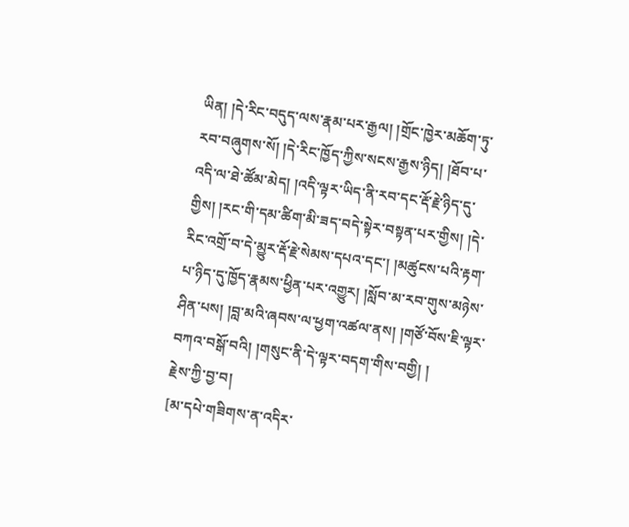ཡིན། །དེ་རིང་བདུད་ལས་རྣམ་པར་རྒྱལ། །གྲོང་ཁྱེར་མཆོག་ཏུ་རབ་བཞུགས་སོ། །དེ་རིང་ཁྱོད་ཀྱིས་སངས་རྒྱས་ཉིད། །ཐོབ་པ་འདི་ལ་ཐེ་ཚོམ་མེད། །འདི་ལྟར་ཡིད་ནི་རབ་དང་རྡོ་རྗེ་ཉིད་དུ་གྱིས། །རང་གི་དམ་ཚིག་མི་ཟད་བདེ་སྟེར་བསྟན་པར་གྱིས། །དེ་རིང་འགྲོ་བ་དེ་མྱུར་རྡོ་རྗེ་སེམས་དཔའ་དང་། །མཚུངས་པའི་རྟག་པ་ཉིད་དུ་ཁྱོད་རྣམས་ཕྱིན་པར་འགྱུར། །སློབ་མ་རབ་གུས་མཉེས་ཤིན་པས། །བླ་མའི་ཞབས་ལ་ཕྱག་འཚལ་ནས། །གཙོ་བོས་ཇི་ལྟར་བཀའ་བསྒོ་བའི། །གསུང་ནི་དེ་ལྟར་བདག་གིས་བགྱི། །
རྗེས་ཀྱི་བྱ་བ།
[མ་དཔེ་གཟིགས་ན་འདིར་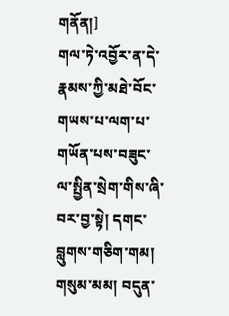གནོན།]
གལ་ཏེ་འབྱོར་ན་དེ་རྣམས་ཀྱི་མཐེ་བོང་གཡས་པ་ལག་པ་གཡོན་པས་བཟུང་ལ་སྤྱིན་སྲེག་གིས་ཞི་བར་བྱ་སྟེ། དགང་བླུགས་གཅིག་གམ། གསུམ་མམ། བདུན་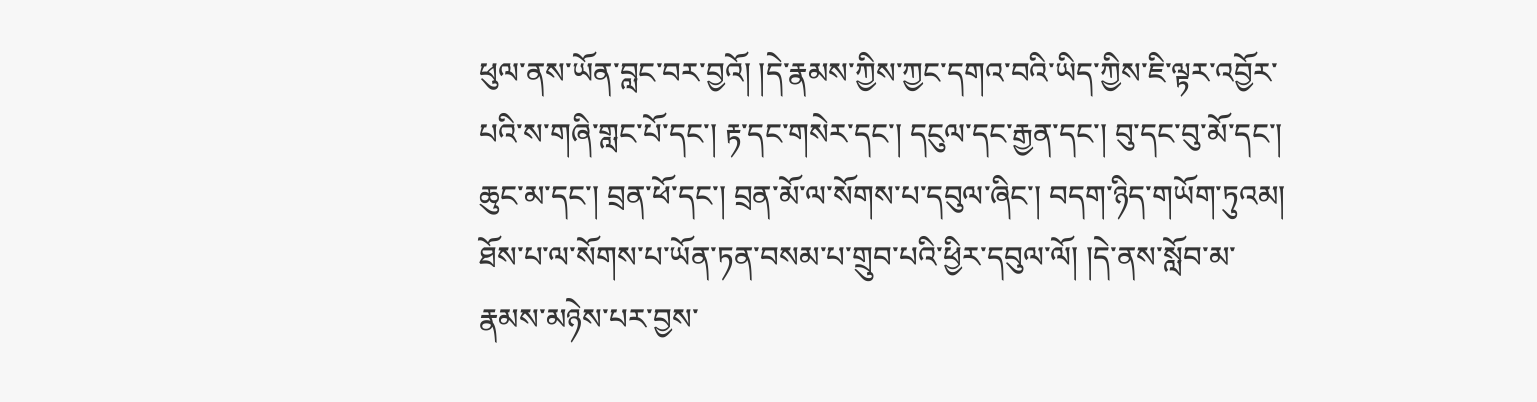ཕུལ་ནས་ཡོན་བླང་བར་བྱའོ། །དེ་རྣམས་ཀྱིས་ཀྱང་དགའ་བའི་ཡིད་ཀྱིས་ཇི་ལྟར་འབྱོར་པའི་ས་གཞི་གླང་པོ་དང་། རྟ་དང་གསེར་དང་། དངུལ་དང་རྒྱན་དང་། བུ་དང་བུ་མོ་དང་། ཆུང་མ་དང་། བྲན་ཕོ་དང་། བྲན་མོ་ལ་སོགས་པ་དབུལ་ཞིང་། བདག་ཉིད་གཡོག་ཏུའམ། ཐོས་པ་ལ་སོགས་པ་ཡོན་ཏན་བསམ་པ་གྲུབ་པའི་ཕྱིར་དབུལ་ལོ། །དེ་ནས་སློབ་མ་རྣམས་མཉེས་པར་བྱས་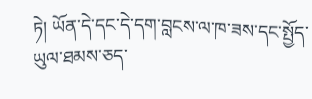ཏེ། ཡོན་དེ་དང་དེ་དག་བླངས་ལ་ཁ་ཟས་དང་སྤྱོད་ཡུལ་ཐམས་ཅད་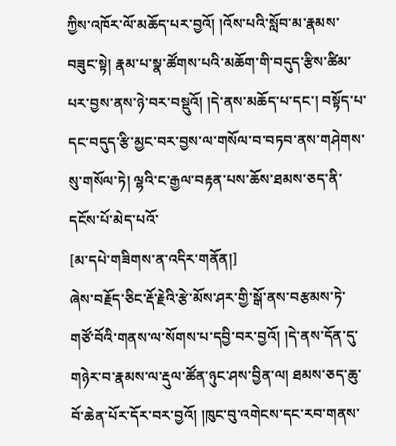ཀྱིས་འཁོར་ལོ་མཆོད་པར་བྱའོ། །འོས་པའི་སློབ་མ་རྣམས་བཟུང་སྟེ། རྣམ་པ་སྣ་ཚོགས་པའི་མཆོག་གི་བདུད་རྩིས་ཚིམ་པར་བྱས་ནས་ཉེ་བར་བསྡུའོ། །དེ་ནས་མཆོད་པ་དང་། བསྟོད་པ་དང་བདུད་རྩི་མྱང་བར་བྱས་ལ་གསོལ་བ་བཏབ་ནས་གཤེགས་སུ་གསོལ་ཏེ། ལྷའི་ང་རྒྱལ་བརྟན་པས་ཆོས་ཐམས་ཅད་ནི་དངོས་པོ་མེད་པའོ་
[མ་དཔེ་གཟིགས་ན་འདིར་གནོན།]
ཞེས་བརྗོད་ཅིང་རྡོ་རྗེའི་རྩེ་མོས་ཤར་གྱི་སྒོ་ནས་བརྩམས་ཏེ་གཙོ་བོའི་གནས་ལ་སོགས་པ་དབྱི་བར་བྱའོ། །དེ་ནས་དོན་དུ་གཉེར་བ་རྣམས་ལ་རྡུལ་ཚོན་ཉུང་ཤས་བྱིན་ལ། ཐམས་ཅད་ཆུ་བོ་ཆེན་པོར་དོར་བར་བྱའོ། །ཁུང་བུ་འགེངས་དང་རབ་གནས་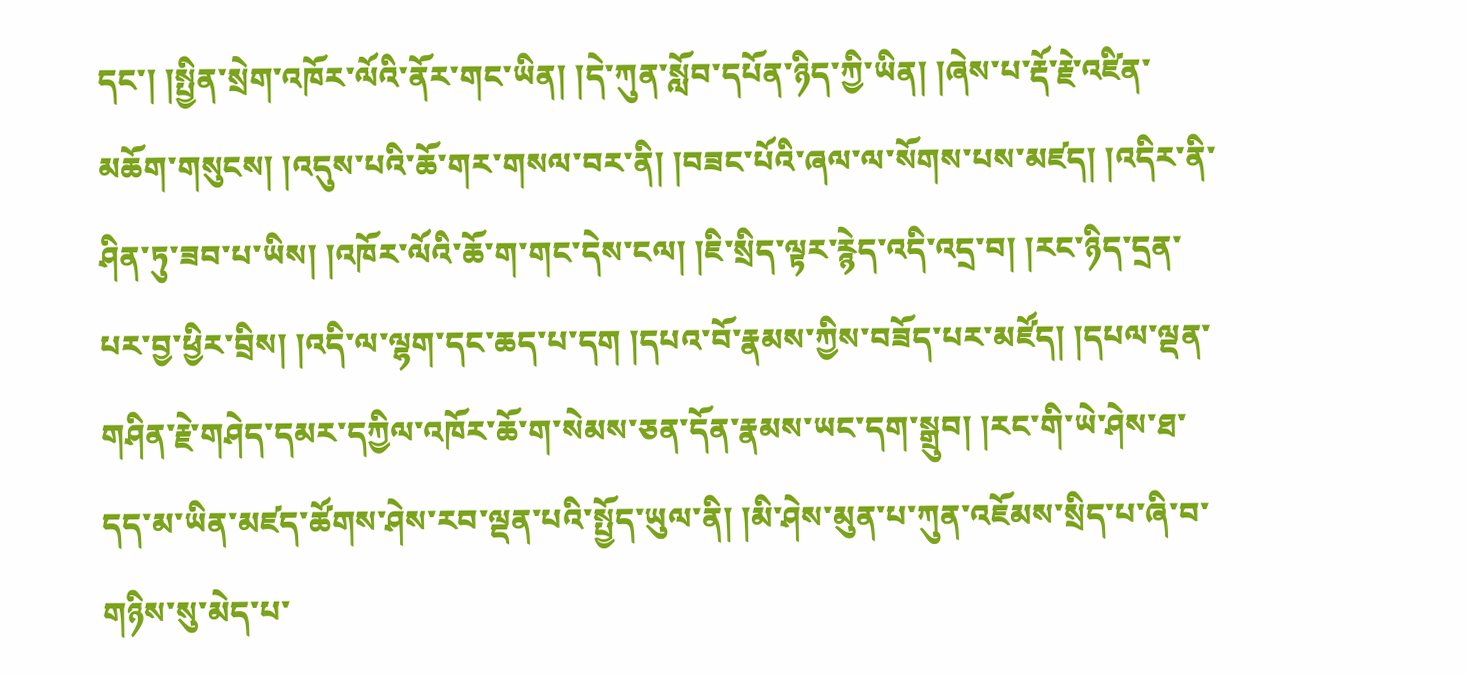དང་། །སྤྱིན་སྲེག་འཁོར་ལོའི་ནོར་གང་ཡིན། །དེ་ཀུན་སློབ་དཔོན་ཉིད་ཀྱི་ཡིན། །ཞེས་པ་རྡོ་རྗེ་འཛིན་མཆོག་གསུངས། །འདུས་པའི་ཆོ་གར་གསལ་བར་ནི། །བཟང་པོའི་ཞལ་ལ་སོགས་པས་མཛད། །འདིར་ནི་ཤིན་ཏུ་ཟབ་པ་ཡིས། །འཁོར་ལོའི་ཆོ་ག་གང་དེས་ངལ། །ཇི་སྲིད་ལྟར་རྙེད་འདི་འདྲ་བ། །རང་ཉིད་དྲན་པར་བྱ་ཕྱིར་བྲིས། །འདི་ལ་ལྷག་དང་ཆད་པ་དག །དཔའ་བོ་རྣམས་ཀྱིས་བཟོད་པར་མཛོད། །དཔལ་ལྡན་གཤིན་རྗེ་གཤེད་དམར་དཀྱིལ་འཁོར་ཆོ་ག་སེམས་ཅན་དོན་རྣམས་ཡང་དག་སྒྲུབ། །རང་གི་ཡེ་ཤེས་ཐ་དད་མ་ཡིན་མཛད་ཚོགས་ཤེས་རབ་ལྡན་པའི་སྤྱོད་ཡུལ་ནི། །མི་ཤེས་མུན་པ་ཀུན་འཇོམས་སྲིད་པ་ཞི་བ་གཉིས་སུ་མེད་པ་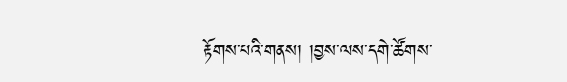རྟོགས་པའི་གནས། །བྱས་ལས་དགེ་ཚོགས་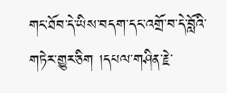གང་ཐོབ་དེ་ཡིས་བདག་དང་འགྲོ་བ་དེ་བློའི་གཏེར་གྱུར་ཅིག །དཔལ་གཤིན་རྗེ་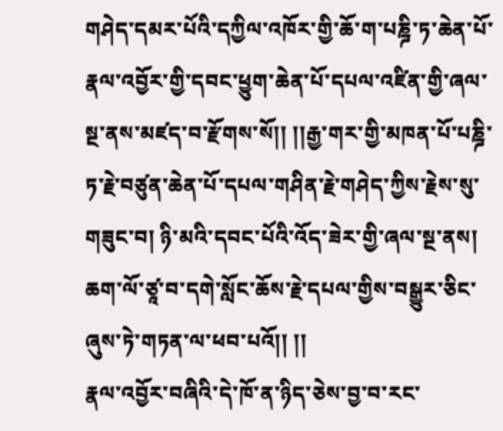གཤེད་དམར་པོའི་དཀྱིལ་འཁོར་གྱི་ཆོ་ག་པཎྜི་ཏ་ཆེན་པོ་རྣལ་འབྱོར་གྱི་དབང་ཕྱུག་ཆེན་པོ་དཔལ་འཛིན་གྱི་ཞལ་སྔ་ནས་མཛད་བ་རྫོགས་སོ།། །།རྒྱ་གར་གྱི་མཁན་པོ་པཎྜི་ཏ་རྗེ་བཙུན་ཆེན་པོ་དཔལ་གཤིན་རྗེ་གཤེད་ཀྱིས་རྗེས་སུ་གཟུང་བ། ཉི་མའི་དབང་པོའི་འོད་ཟེར་གྱི་ཞལ་སྔ་ནས། ཆག་ལོ་ཙཱ་བ་དགེ་སློང་ཆོས་རྗེ་དཔལ་གྱིས་བསྒྱུར་ཅིང་ཞུས་ཏེ་གཏན་ལ་ཕབ་པའོ།། །།
རྣལ་འབྱོར་བཞིའི་དེ་ཁོ་ན་ཉིད་ཅེས་བྱ་བ་རང་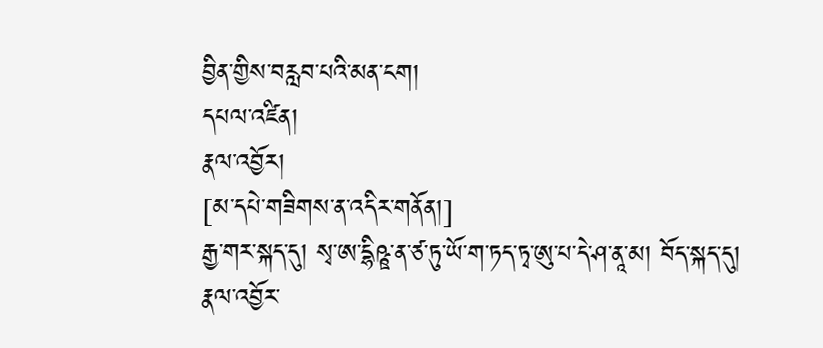བྱིན་གྱིས་བརླབ་པའི་མན་ངག།
དཔལ་འཛིན།
རྣལ་འབྱོར།
[མ་དཔེ་གཟིགས་ན་འདིར་གནོན།]
རྒྱ་གར་སྐད་དུ། སྭ་ཨ་དྷིཥྛ་ན་ཙ་ཏུ་ཡོ་ག་ཏད་ཏྭ་ཨུ་པ་དེ་ཤ་ནཱ་མ། བོད་སྐད་དུ། རྣལ་འབྱོར་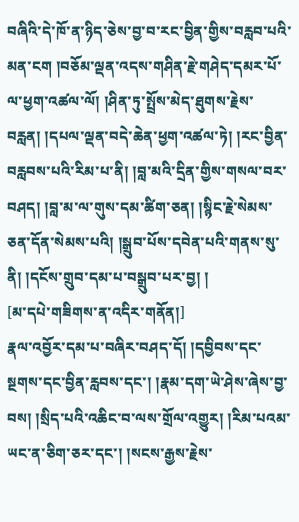བཞིའི་དེ་ཁོ་ན་ཉིད་ཅེས་བྱ་བ་རང་བྱིན་གྱིས་བརླབ་པའི་མན་ངག །བཅོམ་ལྡན་འདས་གཤིན་རྗེ་གཤེད་དམར་པོ་ལ་ཕྱག་འཚལ་ལོ། །ཤིན་ཏུ་སྤྲོས་མེད་ཐུགས་རྗེས་བརླན། །དཔལ་ལྡན་བདེ་ཆེན་ཕྱག་འཚལ་ཏེ། །རང་བྱིན་བརླབས་པའི་རིམ་པ་ནི། །བླ་མའི་དྲིན་གྱིས་གསལ་བར་བཤད། །བླ་མ་ལ་གུས་དམ་ཚིག་ཅན། །སྙིང་རྗེ་སེམས་ཅན་དོན་སེམས་པའི། །སྒྲུབ་པོས་དབེན་པའི་གནས་སུ་ནི། །དངོས་གྲུབ་དམ་པ་བསྒྲུབ་པར་བྱ། །
[མ་དཔེ་གཟིགས་ན་འདིར་གནོན།]
རྣལ་འབྱོར་དམ་པ་བཞིར་བཤད་དོ། །དབྱིབས་དང་སྔགས་དང་བྱིན་རླབས་དང་། །རྣམ་དག་ཡེ་ཤེས་ཞེས་བྱ་བས། །སྲིད་པའི་འཆིང་བ་ལས་གྲོལ་འགྱུར། །རིམ་པའམ་ཡང་ན་ཅིག་ཅར་དང་། །སངས་རྒྱས་རྗེས་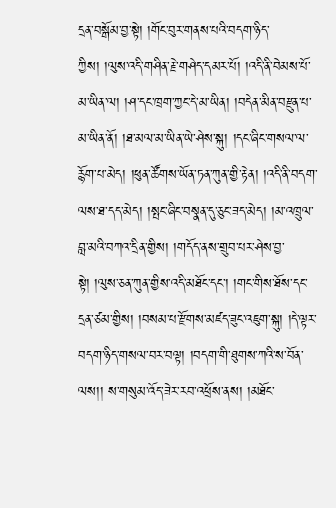དྲན་བསྒོམ་བྱ་སྟེ། །གོང་བུར་གནས་པའི་བདག་ཉིད་ཀྱིས། །ལུས་འདི་གཤིན་རྗེ་གཤེད་དམར་པོ། །འདི་ནི་བེམས་པོ་མ་ཡིན་ལ། །ཤ་དང་ཁྲག་ཀྱང་དེ་མ་ཡིན། །བདེན་མིན་བརྫུན་པ་མ་ཡིན་ནོ། །ཐ་མལ་མ་ཡིན་ཡེ་ཤེས་སྐུ། །དང་ཞིང་གསལ་ལ་རྙོག་པ་མེད། །ཕུན་ཚོགས་ཡོན་ཏན་ཀུན་གྱི་རྟེན། །འདི་ནི་བདག་ལས་ཐ་དད་མེད། །སྤང་ཞིང་བསྣན་དུ་ཅུང་ཟད་མེད། །མ་འཁྲུལ་བླ་མའི་བཀའ་དྲིན་གྱིས། །གདོད་ནས་གྲུབ་པར་ཤེས་བྱ་སྟེ། །ལུས་ཅན་ཀུན་གྱིས་འདི་མཐོང་དང་། །གང་གིས་ཐོས་དང་དྲན་ཙམ་གྱིས། །བསམ་པ་རྫོགས་མཛད་ཟུང་འཇུག་སྐུ། །དེ་ལྟར་བདག་ཉིད་གསལ་བར་བལྟ། །བདག་གི་ཐུགས་ཀའི་ས་བོན་ལས།། ས་གསུམ་འོད་ཟེར་རབ་འཕྲོས་ནས། །མཐོང་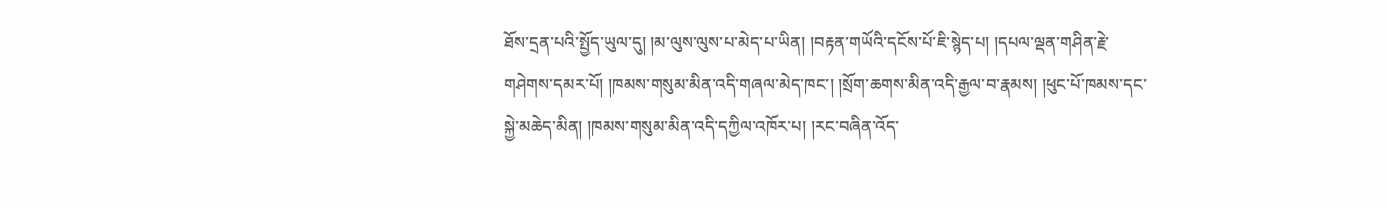ཐོས་དྲན་པའི་སྤྱོད་ཡུལ་དུ། །མ་ལུས་ལུས་པ་མེད་པ་ཡིན། །བརྟན་གཡོའི་དངོས་པོ་ཇི་སྙེད་པ། །དཔལ་ལྡན་གཤིན་རྗེ་གཤེགས་དམར་པོ། །ཁམས་གསུམ་མིན་འདི་གཞལ་མེད་ཁང་། །སྲོག་ཆགས་མིན་འདི་རྒྱལ་བ་རྣམས། །ཕུང་པོ་ཁམས་དང་སྐྱེ་མཆེད་མིན། །ཁམས་གསུམ་མིན་འདི་དཀྱིལ་འཁོར་པ། །རང་བཞིན་འོད་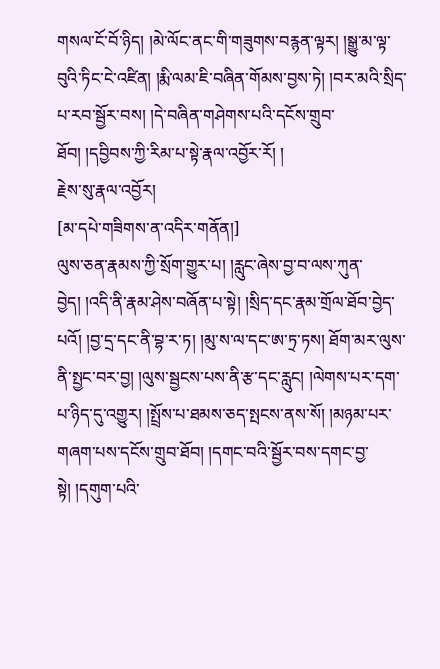གསལ་ངོ་བོ་ཉིད། །མེ་ལོང་ནང་གི་གཟུགས་བརྙན་ལྟར། །སྒྱུ་མ་ལྟ་བུའི་ཏིང་ངེ་འཛིན། །རྨི་ལམ་ཇི་བཞིན་གོམས་བྱས་ཏེ། །བར་མའི་སྲིད་པ་རབ་སྦྱོར་བས། །དེ་བཞིན་གཤེགས་པའི་དངོས་གྲུབ་ཐོབ། །དབྱིབས་ཀྱི་རིམ་པ་སྟེ་རྣལ་འབྱོར་རོ། །
རྗེས་སུ་རྣལ་འབྱོར།
[མ་དཔེ་གཟིགས་ན་འདིར་གནོན།]
ལུས་ཅན་རྣམས་ཀྱི་སྲོག་གྱུར་པ། །རླུང་ཞེས་བྱ་བ་ལས་ཀུན་བྱེད། །འདི་ནི་རྣམ་ཤེས་བཞོན་པ་སྟེ། །སྲིད་དང་རྣམ་གྲོལ་ཐོབ་བྱེད་པའོ། །བྱ་དྲ་དང་ནི་བྷ་ར་ཏ། །མུ་ས་ལ་དང་ཨ་ཏྲ་ཏས། ཐོག་མར་ལུས་ནི་སྤྱང་བར་བྱ། །ལུས་སྦྱངས་པས་ནི་རྩ་དང་རླུང། །ལེགས་པར་དག་པ་ཉིད་དུ་འགྱུར། །སྤྲོས་པ་ཐམས་ཅད་སྤངས་ནས་སོ། །མཉམ་པར་གཞག་པས་དངོས་གྲུབ་ཐོབ། །དགང་བའི་སྦྱོར་བས་དགང་བྱ་སྟེ། །དགུག་པའི་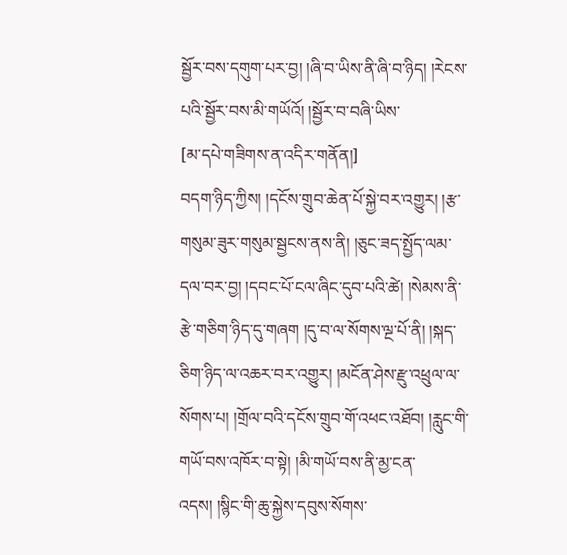སྦྱོར་བས་དགུག་པར་བྱ། །ཞི་བ་ཡིས་ནི་ཞི་བ་ཉིད། །རེངས་པའི་སྦྱོར་བས་མི་གཡོའོ། །སྦྱོར་བ་བཞི་ཡིས་
[མ་དཔེ་གཟིགས་ན་འདིར་གནོན།]
བདག་ཉིད་ཀྱིས། །དངོས་གྲུབ་ཆེན་པོ་སྐྱེ་བར་འགྱུར། །རྩ་གསུམ་ཟུར་གསུམ་སྦྱངས་ནས་ནི། །ཅུང་ཟད་སྤྱོད་ལམ་དལ་བར་བྱ། །དབང་པོ་ངལ་ཞིང་དུབ་པའི་ཚེ། །སེམས་ནི་རྩེ་གཅིག་ཉིད་དུ་གཞག །དུ་བ་ལ་སོགས་ལྔ་པོ་ནི། །སྐད་ཅིག་ཉིད་ལ་འཆར་བར་འགྱུར། །མངོན་ཤེས་རྫུ་འཕྲུལ་ལ་སོགས་པ། །གྲོལ་བའི་དངོས་གྲུབ་གོ་འཕང་འཐོབ། །རླུང་གི་གཡོ་བས་འཁོར་བ་སྟེ། །མི་གཡོ་བས་ནི་མྱ་ངན་འདས། །སྙིང་གི་ཆུ་སྐྱེས་དབུས་སོགས་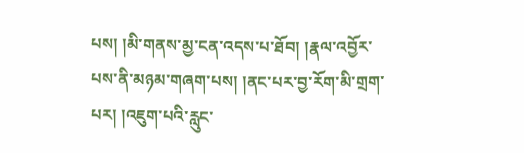པས། །མི་གནས་མྱ་ངན་འདས་པ་ཐོབ། །རྣལ་འབྱོར་པས་ནི་མཉམ་གཞག་པས། །ནང་པར་བྱ་རོག་མི་གྲག་པར། །འཇུག་པའི་རླུང་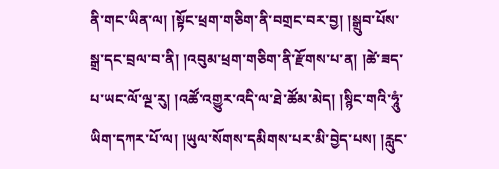ནི་གང་ཡིན་ལ། །སྟོང་ཕྲག་གཅིག་ནི་བགྲང་བར་བྱ། །སྒྲུབ་པོས་སྒྲ་དང་བྲལ་བ་ནི། །འབུམ་ཕྲག་གཅིག་ནི་རྫོགས་པ་ན། །ཚེ་ཟད་པ་ཡང་ལོ་ལྔ་རུ། །འཚོ་འགྱུར་འདི་ལ་ཐེ་ཚོམ་མེད། །སྙིང་གའི་ཧཱུཾ་ཡིག་དཀར་པོ་ལ། །ཡུལ་སོགས་དམིགས་པར་མི་བྱེད་པས། །རླུང་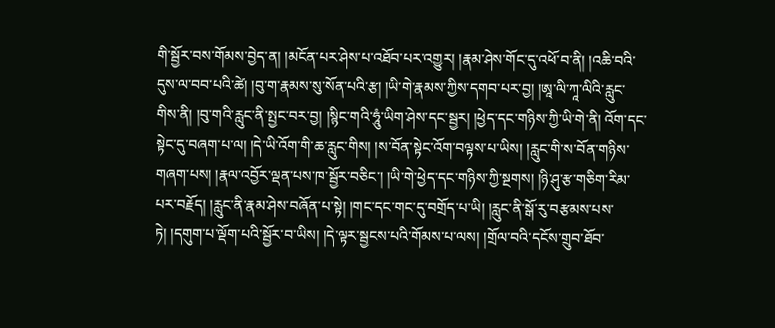གི་སྦྱོར་བས་གོམས་བྱེད་ན། །མངོན་པར་ཤེས་པ་འཐོབ་པར་འགྱུར། །རྣམ་ཤེས་གོང་དུ་འཕོ་བ་ནི། །འཆི་བའི་དུས་ལ་བབ་པའི་ཚེ། །བུ་ག་རྣམས་སུ་སོན་པའི་རྩ། །ཡི་གེ་རྣམས་ཀྱིས་དགབ་པར་བྱ། །ཨཱ་ལི་ཀཱ་ལིའི་རླུང་གིས་ནི། །བུ་གའི་རླུང་ནི་སྤྱང་བར་བྱ། །སྙིང་གའི་ཧཱུཾ་ཡིག་ཤེས་དང་སྦྱར། །ཕྱེད་དང་གཉིས་ཀྱི་ཡི་གེ་ནི། འོག་དང་སྟེང་དུ་བཞག་པ་ལ། །དེ་ཡི་འོག་གི་ཆ་རླུང་གིས། །ས་བོན་སྟེང་འོག་བལྟས་པ་ཡིས། །རླུང་གི་ས་བོན་གཉིས་གཞག་པས། །རྣལ་འབྱོར་ལྡན་པས་ཁ་སྦྱོར་བཅིང་། །ཡི་གེ་ཕྱེད་དང་གཉིས་ཀྱི་སྔགས། །ཉི་ཤུ་རྩ་གཅིག་རིམ་པར་བརྗོད། །རླུང་ནི་རྣམ་ཤེས་བཞོན་པ་སྟེ། །གང་དང་གང་དུ་བགྲོད་པ་ཡི། །རླུང་ནི་སྒོ་རུ་བརྩམས་པས་ཏེ། །དགུག་པ་ལྡོག་པའི་སྦྱོར་བ་ཡིས། །དེ་ལྟར་སྦྱངས་པའི་གོམས་པ་ལས། །གྲོལ་བའི་དངོས་གྲུབ་ཐོབ་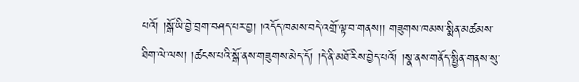པའོ། །སྒོ་ཡི་བྱེ་བྲག་བཤད་པར་བྱ། །འདོད་ཁམས་བདེ་འགྲོ་ལྟ་བ་གནས།། གཟུགས་ཁམས་སྨིན་མཚམས་ཐིག་ལེ་ལས། །ཚངས་པའི་སྒོ་ནས་གཟུགས་མེད་དོ། །དེ་ནི་མཐོ་རིས་བྱེད་པའོ། །སྣ་ནས་གནོད་སྤྱིན་གནས་སུ་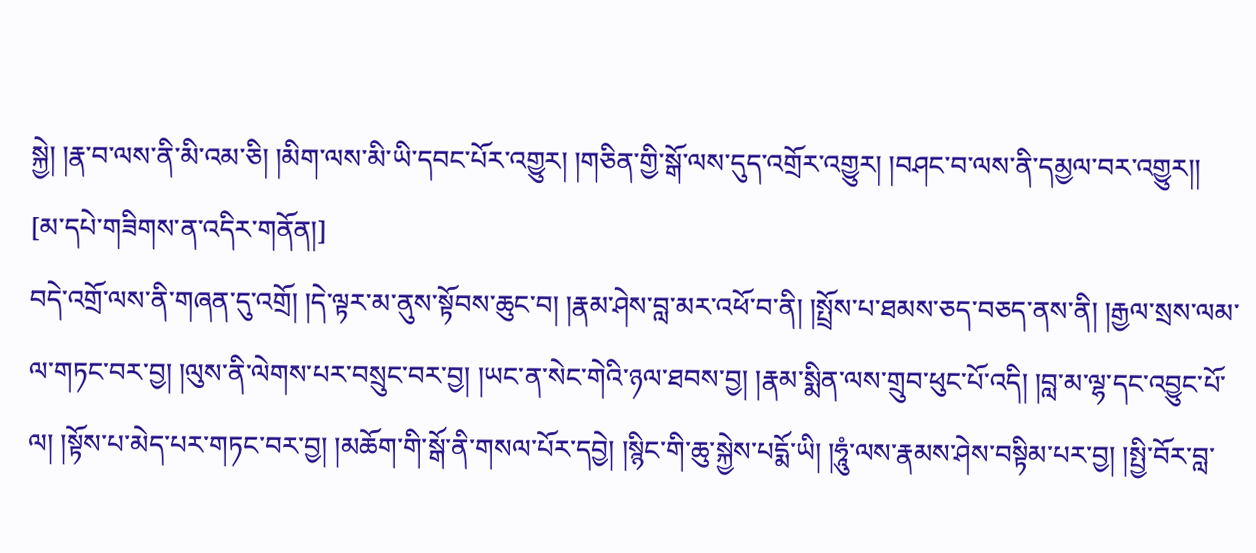སྐྱེ། །རྣ་བ་ལས་ནི་མི་འམ་ཅི། །མིག་ལས་མི་ཡི་དབང་པོར་འགྱུར། །གཅིན་གྱི་སྒོ་ལས་དུད་འགྲོར་འགྱུར། །བཤང་བ་ལས་ནི་དམྱལ་བར་འགྱུར།།
[མ་དཔེ་གཟིགས་ན་འདིར་གནོན།]
བདེ་འགྲོ་ལས་ནི་གཞན་དུ་འགྲོ། །དེ་ལྟར་མ་ནུས་སྟོབས་ཆུང་བ། །རྣམ་ཤེས་བླ་མར་འཕོ་བ་ནི། །སྤྲོས་པ་ཐམས་ཅད་བཅད་ནས་ནི། །རྒྱལ་སྲས་ལམ་ལ་གཏང་བར་བྱ། །ལུས་ནི་ལེགས་པར་བསྲུང་བར་བྱ། །ཡང་ན་སེང་གེའི་ཉལ་ཐབས་བྱ། །རྣམ་སྨིན་ལས་གྲུབ་ཕུང་པོ་འདི། །བླ་མ་ལྷ་དང་འབྱུང་པོ་ལ། །སྟོས་པ་མེད་པར་གཏང་བར་བྱ། །མཆོག་གི་སྒོ་ནི་གསལ་པོར་དབྱེ། །སྙིང་གི་ཆུ་སྐྱེས་པདྨོ་ཡི། །ཧཱུཾ་ལས་རྣམས་ཤེས་བསྟིམ་པར་བྱ། །སྤྱི་བོར་བླ་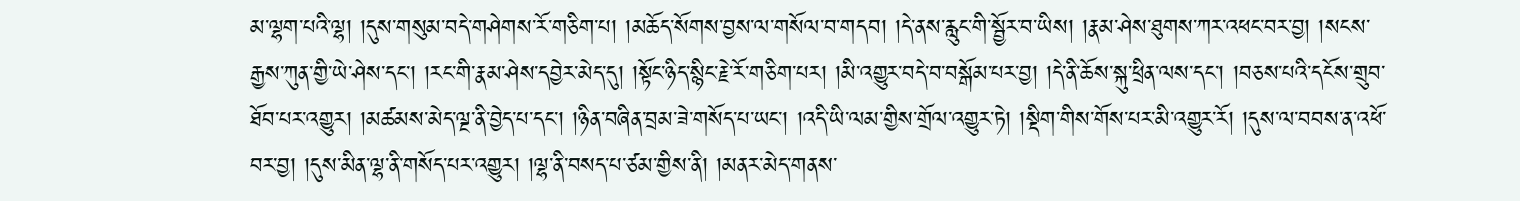མ་ལྷག་པའི་ལྷ། །དུས་གསུམ་བདེ་གཤེགས་རོ་གཅིག་པ། །མཆོད་སོགས་བྱས་ལ་གསོལ་བ་གདབ། །དེ་ནས་རླུང་གི་སྦྱོར་བ་ཡིས། །རྣམ་ཤེས་ཐུགས་ཀར་འཕང་བར་བྱ། །སངས་རྒྱས་ཀུན་གྱི་ཡེ་ཤེས་དང་། །རང་གི་རྣམ་ཤེས་དབྱེར་མེད་དུ། །སྟོང་ཉིད་སྙིང་རྗེ་རོ་གཅིག་པར། །མི་འགྱུར་བདེ་བ་བསྒོམ་པར་བྱ། །དེ་ནི་ཆོས་སྐུ་ཕྲིན་ལས་དང་། །བཅས་པའི་དངོས་གྲུབ་ཐོབ་པར་འགྱུར། །མཚམས་མེད་ལྔ་ནི་བྱེད་པ་དང་། །ཉིན་བཞིན་བྲམ་ཟེ་གསོད་པ་ཡང་། །འདི་ཡི་ལམ་གྱིས་གྲོལ་འགྱུར་ཏེ། །སྡིག་གིས་གོས་པར་མི་འགྱུར་རོ། །དུས་ལ་བབས་ན་འཕོ་བར་བྱ། །དུས་མིན་ལྷ་ནི་གསོད་པར་འགྱུར། །ལྷ་ནི་བསད་པ་ཙམ་གྱིས་ནི། །མནར་མེད་གནས་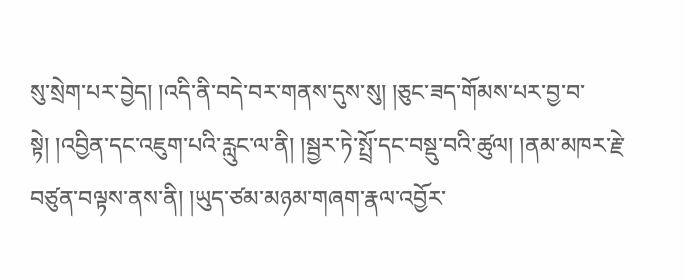སུ་སྲེག་པར་བྱེད། །འདི་ནི་བདེ་བར་གནས་དུས་སུ། །ཅུང་ཟད་གོམས་པར་བྱ་བ་སྟེ། །འབྱིན་དང་འཇུག་པའི་རླུང་ལ་ནི། །སྦྱར་ཏེ་སྤྲོ་དང་བསྡུ་བའི་ཚུལ། །ནམ་མཁར་རྗེ་བཙུན་བལྟས་ནས་ནི། །ཡུད་ཙམ་མཉམ་གཞག་རྣལ་འབྱོར་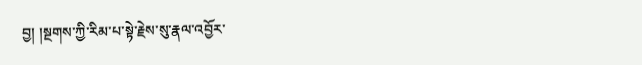བྱ། །སྔགས་ཀྱི་རིམ་པ་སྟེ་རྗེས་སུ་རྣལ་འབྱོར་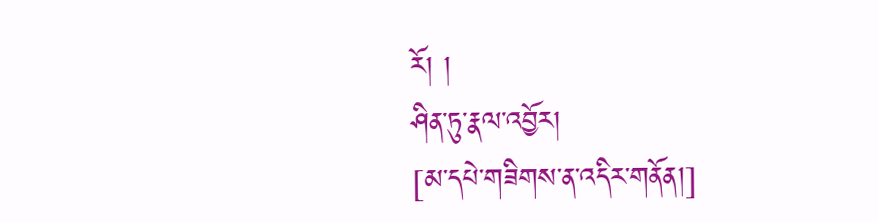རོ། །
ཤིན་ཏུ་རྣལ་འབྱོར།
[མ་དཔེ་གཟིགས་ན་འདིར་གནོན།]